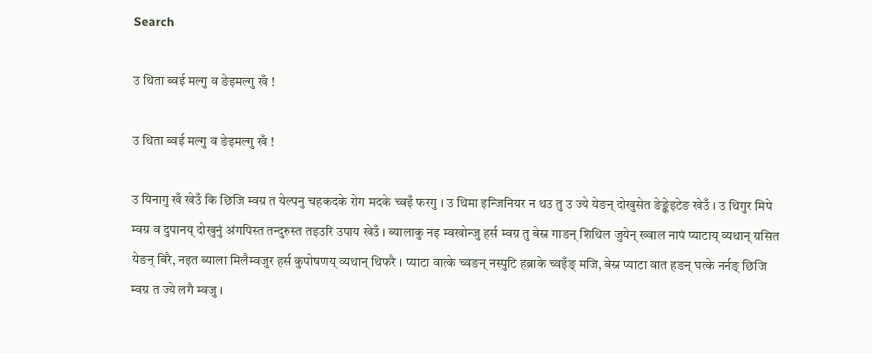Search

उ थिता ब्वई मल्गु व ङेइमल्गु खँ !

उ थिता ब्वई मल्गु व ङेइमल्गु खँ !

उ यिनागु खँ खेउँ कि छिजि म्वग्र त येल्पनु चहकदके रोग मदके च्वइँ फरगु । उ थिमा इन्जिनियर न थउ तु उ ज्ये येङन् दोखुसेत ङेङ्केइटेङ खेउँ । उ थिगुर मिपे म्वग्र व दुपानय् दोखुनुं अंगपिस्त तन्दुरुस्त तइउरि उपाय खेउँ । ब्यालाकु नइ म्वखोन्जु हर्स म्वग्र तु बेस्न गाङन् शिथिल जुयेन् ख्वाल नापं प्याटाय् व्यथान् ग्रसित येङन् बिरै, नइत ब्याला मिलैम्वजुर हर्स कुपोषणय् व्यथान् थिफरै । प्याटा वात्के च्वङन् नस्पुटि हब्राके च्वइँङ् मजि, बेस्न प्याटा वात हङन् घत्के नर्नङ् छिजि म्वग्र त ज्ये लगै म्वजु ।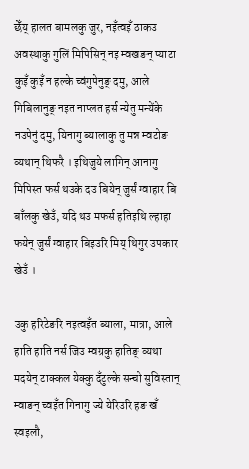छेँय् हालत बामलकु जुर, नइँत्वइँ ठाकउ अवस्थाकु गुलिं मिपिसिन् नइ म्वखङन् प्याटा कुइँ कुइँ न हल्के च्वंगुपेनुङ् दमु, आले गिबिलानुङ् नइत नाप्लत हर्स न्येतु मन्येंके नउपेनुं दमु, यिनागु ब्यालाकु तु मन्न म्वटोङ व्यथान् थिफरै । इथिजुये लागिन् आनागु मिपिस्त फर्स थउके दउ बियेन् जुर्सं ग्वाहार बि बाँलकु खेउँ, यदि थउ मफर्स हतिइथि ल्हाहा फयेन् जुर्सं ग्वाहार बिइउरि मिय् थिगुर उपकार खेउँ ।

उकु हरिटेङरि नइत्वइँत ब्याला, मात्रा, आले हाति हाति नर्स जिउ म्वग्रकु हातिङ् व्यथा मदयेन् टाक्कल येक्कु दँटुल्के सन्चो सुविस्तान् म्वाङन् च्वइँत गिनागु ज्ये येरिउरि हङ खँ स्वइलौ,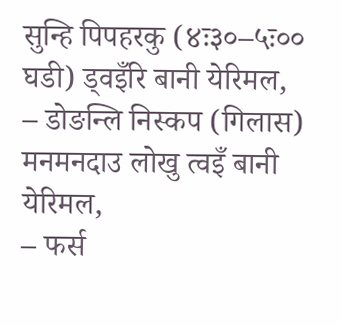सुन्हि पिपहरकु (४ः३०–५ः०० घडी) ड्वइँरि बानी येरिमल,
– डोङन्लि निस्कप (गिलास) मनमनदाउ लोखु त्वइँ बानी येरिमल,
– फर्स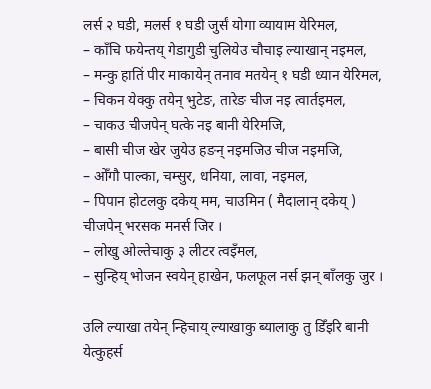लर्स २ घडी, मलर्स १ घडी जुर्सं योगा व्यायाम येरिमल,
– काँचि फयेन्तय् गेडागुडी चुलियेउ चौचाइ ल्याखान् नइमल,
– मन्कु हातिं पीर माकायेन् तनाव मतयेन् १ घडी ध्यान येरिमल,
– चिकन येक्कु तयेन् भुटेङ, तारेङ चीज नइ त्वार्तइमल,
– चाकउ चीजपेन् घत्के नइ बानी येरिमजि,
– बासी चीज खेर जुयेउ हङन् नइमजिउ चीज नइमजि,
– ओँगौ पाल्का, चम्सुर, धनिया, लावा, नइमल,
– पिपान होटलकु दकेय् मम, चाउमिन ( मैदालान् दकेय् ) चीजपेन् भरसक मनर्स जिर ।
– लोखु ओल्तेचाकु ३ लीटर त्वइँमल,
– सुन्हिय् भोजन स्वयेन् हाखेन, फलफूल नर्स झन् बाँलकु जुर ।

उलि ल्याखा तयेन् न्हिचाय् ल्याखाकु ब्यालाकु तु डिँइरि बानी येत्कुहर्स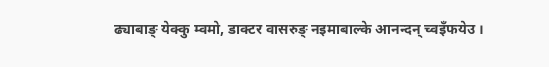ढ्याबाङ् येक्कु म्वमो, डाक्टर वासरुङ् नइमाबाल्के आनन्दन् च्वइँफयेउ ।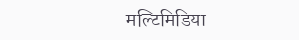मल्टिमिडिया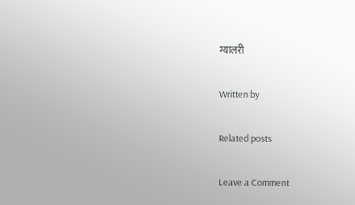ग्यालरी

Written by

Related posts

Leave a Comment